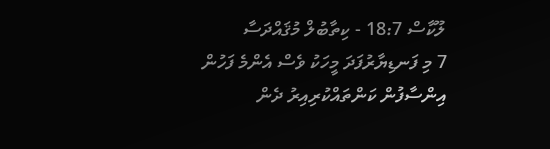ލޫކާސް 18:7 - ކިތާބުލް މުޤައްދަސާ
7 މި ފަނޑިޔާރުފަދަ މީހަކު ވެސް އެންމެ ފަހުން އިންސާފުން ކަންތައްކުރިއިރު ދެން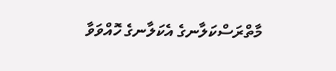މާތްރަސްކަލާނގެ އެކަލާނގެ ހޮއްވަވާ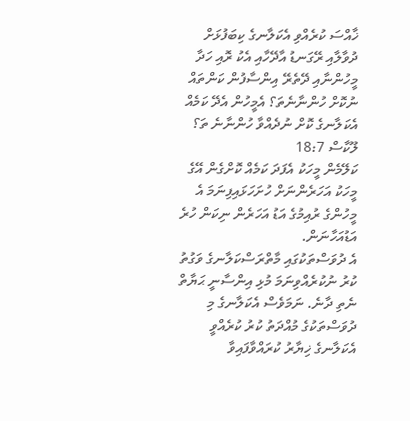ޚާއްސަ ކުރެއްވި އެކަލާނގެ ކިބަފުޅަށް ދުވާލާއި ރޭގަނޑު އާދޭހާއި އެކު ރޮއި ހަދާ މީހުންނާއި ދޭތެރޭ އިންސާފުން ކަންތައް ނުކޮށް ހުންނާނެތަ؟ އެމީހުން އެދޭ ކަމެއް އެކަލާނގެ ކޮށް ނުދެއްވާ ހުންނާނެ ތަ؟
ލޫކާސް 18:7
ކަލޭމެން މީހަކު އެފަދަ ކަމެއް ކޮށްގެން އޭގެ މީހަކު އަހަރެންނަށް ހުށަހަޅައިފިނަމަ އެ މީހުންގެ ރުއިމުގެ އަޑު އަހަރެން ނިކަން ހުރެ އަޑުއަހާނަން.
އެ ދުވަސްތަކުގައި މާތްރަސްކަލާނގެ ވަގުތު ކުރު ނުކުރެއްވިނަމަ މުޅި އިންސާނީ ޙަޔާތް ނެތި ދާނެ. ނަމަވެސް އެކަލާނގެ މި ދުވަސްތަކުގެ މުއްދަތު ކުރު ކުރެއްވީ އެކަލާނގެ ޚިޔާރު ކުރައްވާފައިވާ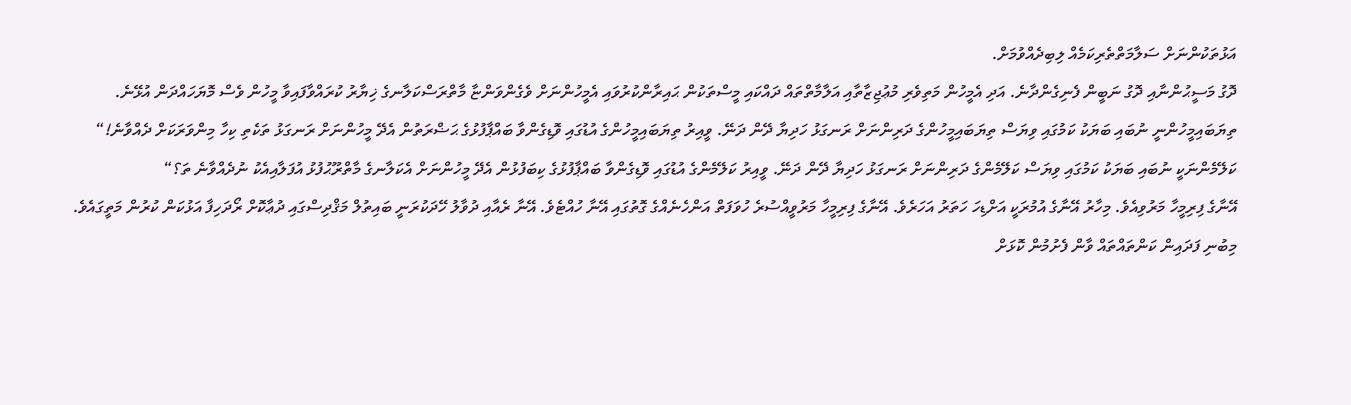އަޅުތަކުންނަށް ސަލާމަތްތެރިކަމެއް ލިބިދެއްވުމަށް.
ދޮގު މަސީޙުންނާއި ދޮގު ނަބީން ފެނިގެންދާނެ. އަދި އެމީހުން މަތިވެރި މުޢުޖިޒާތާއި އަލާމާތްތައް ދައްކައި މީސްތަކުން ޙައިރާންކުރުވައި އެމީހުންނަށް ވެގެންވަންޏާ މާތްރަސްކަލާނގެ ޚިޔާރު ކުރައްވާފައިވާ މީހުން ވެސް މޮޔަހައްދަން އުޅޭނެ.
ތިޔަބައިމީހުންނީ ނުބައި ބަޔަކު ކަމުގައި ވިޔަސް ތިޔަބައިމީހުންގެ ދަރިންނަށް ރަނގަޅު ހަދިޔާ ދޭން ދަނޭ. ވީއިރު ތިޔަބައިމީހުންގެ އުޑުގައި ވޮޑިގެންވާ ބައްޕާފުޅުގެ ޙަޟްރަތުން އެދޭ މީހުންނަށް ރަނގަޅު ތަކެތި ކިހާ މިންވަރަކަށް ދެއްވާނެ!“
ކަލޭމެންނަކީ ނުބައި ބަޔަކު ކަމުގައި ވިޔަސް ކަލޭމެންގެ ދަރިންނަށް ރަނގަޅު ހަދިޔާ ދޭން ދަނޭ. ވީއިރު ކަލޭމެންގެ އުޑުގައި ވޮޑިގެންވާ ބައްޕާފުޅުގެ ކިބަފުޅުން އެދޭ މީހުންނަށް އެކަލާނގެ މާތްރޫޙުފުޅު އުފަލާއިއެކު ނުދެއްވާނެ ތަ؟“
އޭނާގެ ފިރިމީހާ މަރުވިއެވެ. މިހާރު އޭނާގެ އުމުރަކީ އަށްޑިހަ ހަތަރު އަހަރެވެ. އޭނާގެ ފިރިމީހާ މަރުވީއްސުރެ ހުވަފަތް އަންހެނެއްގެ ގޮތުގައި އޭނާ ހުއްޓެވެ. އޭނާ ރެއާއި ދުވާލު ހޭދަކުރަނީ ބައިތުލް މަޤްދިސްގައި ދުޢާކޮށް ރޯދަހިފާ އަޅުކަން ކުރުން މަތީގައެވެ.
މިބުނި ފަދައިން ކަންތައްތައް ވާން ފެށުމުން ކޮޅަށް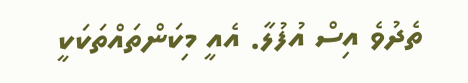ތެދުވެ އިސް އުފުލާ. އެއީ މިކަންތައްތަކަކީ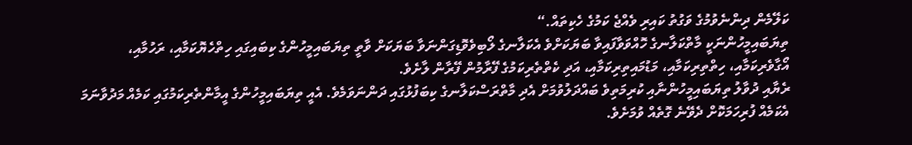ކަލޭމެން ދިންނެވުމުގެ ވަގުތު ކައިރި ވެއްޖެ ކަމުގެ ހެކިތައް.“
ތިޔަބައިމީހުންނަކީ މާތްކަލާނގެ ހޮއްވަވާފައިވާ ބަޔަކަށްވެ އެކަލާނގެ ލޯބިވެވޮޑިގަންނަވާ ބަޔަކަށް ވާތީ ތިޔަބައިމީހުންގެ ކިބައިގައި ހިތްހެޔޮކަމާއި، ރަހުމާއި، އޯގާވެރިކަމާއި، ހިތްތިރިކަމާއި، މަޑުމައިތިރިކަމާއި، އަދި ކެތްތެރިކަމުގެ ފޭރާމުން ފޭރާން ލާށެވެ.
ރެޔާއި ދުވާލު ތިޔަބައިމީހުންނާއި ކުރިމަތިވެ ބައްދަލުވުމަށް އެދި މާތްރަސްކަލާނގެ ކިބަފުޅުގައި ދަންނަވަމެވެ. އެއީ ތިޔަބައިމީހުންގެ އީމާންތެރިކަމުގައި ކަމެއް މަދުވާނަމަ އެކަމެއް ފުރިހަމަކޮށް ދެވޭނެ ގޮތެއް ވުމަށެވެ.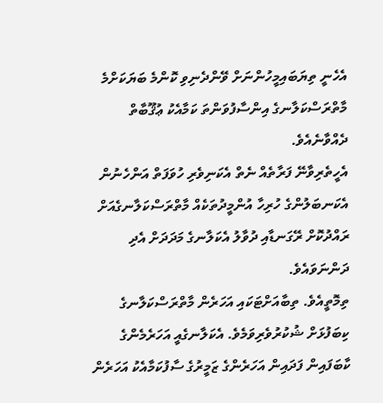އެހެނީ ތިޔަބައިމީހުންނަށް ވޭންދެނިވި ކޮންމެ ބަޔަކަށްމެ މާތްރަސްކަލާނގެ އިންސާފުވަންތަ ކަމާއެކު ޢުޤޫބާތް ދެއްވާނެއެވެ.
އެހީތެރިވާނޭ ފަރާތެއް ނެތް އެކަނިވެރި ހުވަފަތް އަންހެނުން އެކަނބަލުންގެ ހުރިހާ އުންމީދުތަކެއް މާތްރަސްކަލާނގެއަށް ރައްދުކޮށް ރޭގަނޑާއި ދުވާލު އެކަލާނގެ މަދަދަށް އެދި ދަންނަވައެވެ.
ތިމޮތީއެވެ. ތިބާއަށްޓަކައި އަހަރެން މާތްރަސްކަލާނގެ ކިބަފުޅަށް ޝުކުރުވެރިވަމެވެ. އެކަލާނގެއީ އަހަރެމެންގެ ކާބަފައިން ފަދައިން އަހަރެންގެ ޒަމީރުގެ ސާފުކަމާއެކު އަހަރެން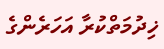ޚިދުމަތްކުރާ އަހަރެންގެ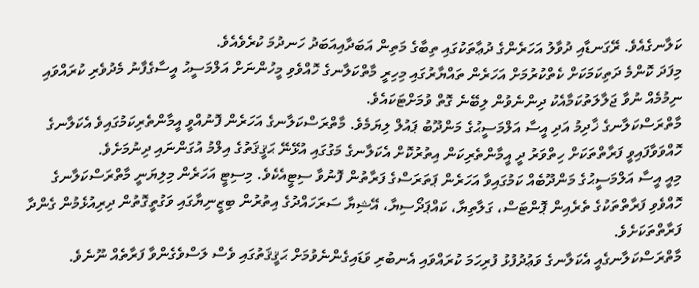ކަލާނގެއެވެ. ރޭގަނޑާއި ދުވާލު އަހަރެންގެ ދުޢާތަކުގައި ތިބާގެ މަތިން އަބަދާއިއަބަދު ހަނދުމަ ކުރެވެއެވެ.
މިފަދަ ކޮންމެ ދަތިކަމަކަށް ކެތްކުރުމަށް އަހަރެން ތައްޔާރުގައި މިހިރީ މާތްކަލާނގެ ހޮއްވެވި މީހުންނަށް އަލްމަސީޙު އީސާގެފާނު މެދުވެރި ކުރައްވައި ނިމުމެއް ނުވާ ޖަލާލަތުކަމާއެކު ދިންނެވުން ލިބޭނެ ގޮތް ވުމަށްޓަކައެވެ.
މާތްރަސްކަލާނގެ ޚާދިމު އަދި އީސާ އަލްމަސީޙުގެ މަންދޫބު ޕައުލް ލިޔަމެވެ. މާތްރަސްކަލާނގެ އަހަރެން ފޮނުއްވީ އީމާންތެރިކަމުގައިވެ އެކަލާނގެ ހޮއްވަވާފައިވީ ފަރާތްތަކަށް ހިތްވަރު ދީ އީމާންތެރިކަން އިތުރުކޮށް އެކަލާނގެ މަގުގައި އުޅޭނޭ ޙަޤީޤަތުގެ އިލްމު އުގަންނައި ދިނުމަށެވެ.
މިއީ އީސާ އަލްމަސީޙުގެ މަންދޫބެއް ކަމުގައިވާ އަހަރެން ޕަތަރަސްގެ ފަރާތުން ފޮނުވާ ސިޓީއެކެވެ. މިސިޓީ އަހަރެން މިލިޔަނީ މާތްރަސްކަލާނގެ ހޮއްވެވި ފަރާތްތަކުގެ ތެރެއިން ޕޮންޓަސް، ގަލާތިޔާ، ކައްޕަދޯސިޔާ، އޭޝިޔާ ސަރަހައްދުގެ އިތުރުން ބިޒީނިޔާގައި ވަގުތީގޮތުން ދިރިއުޅެމުން ގެންދާ ފަރާތްތަކަށެވެ.
މާތްރަސްކަލާނގެއީ އެކަލާނގެ ވަޢުދުފުޅު ފުރިހަމަ ކުރައްވައި އެނބުރި ވަޑައިގެންނެވުމަށް ޙަޤީޤަތުގައި ވެސް ލަސްވެގެންވާ ފަރާތެއް ނޫނެވެ.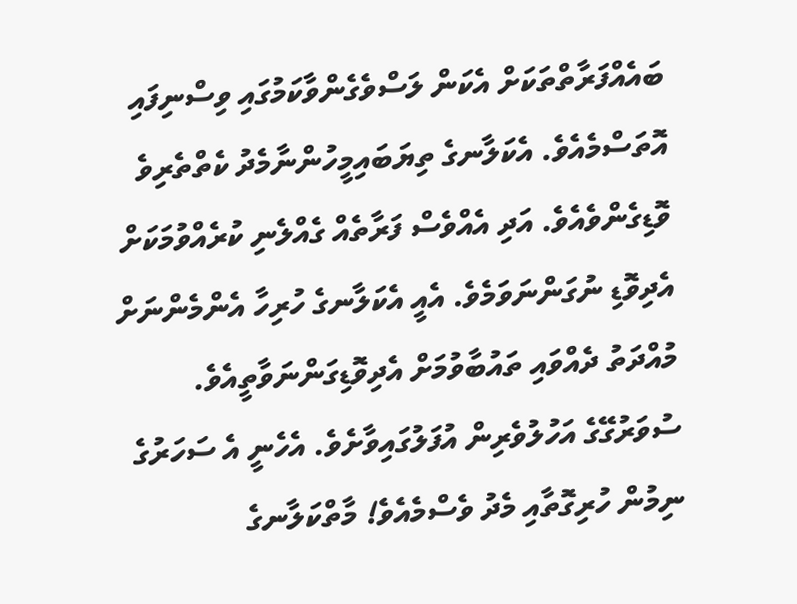ބައެއްފަރާތްތަކަށް އެކަން ލަސްވެގެންވާކަމުގައި ވިސްނިފައި އޮތަސްމެއެވެ. އެކަލާނގެ ތިޔަބައިމީހުންނާމެދު ކެތްތެރިވެ ވޮޑިގެންވެއެވެ. އަދި އެއްވެސް ފަރާތެއް ގެއްލެނި ކުރެއްވުމަކަށް އެދިވޮޑި ނުގަންނަވަމެވެ. އެއީ އެކަލާނގެ ހުރިހާ އެންމެންނަށް މުއްދަތު ދެއްވައި ތައުބާވުމަށް އެދިވޮޑިގަންނަވާތީއެވެ.
ސުވަރުގޭގެ އަހުލުވެރިން އުފަލުގައިވާށެވެ. އެހެނީ އެ ސަހަރުގެ ނިމުން ހުރިގޮތާއި މެދު ވެސްމެއެވެ! މާތްކަލާނގެ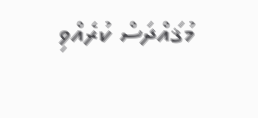މުޤައްދަސް ކުރެއްވި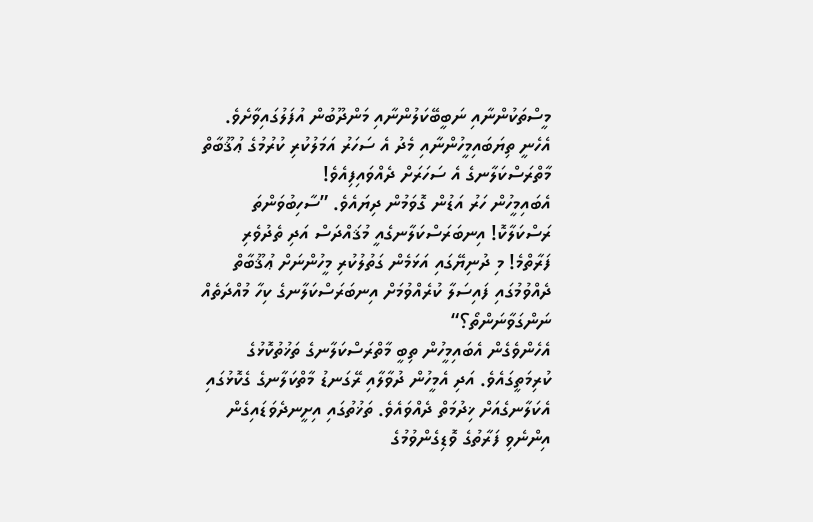މީސްތަކުންނާއި ނަބީބޭކަލުންނާއި މަންދޫބުން އުފަލުގައިވާށެވެ. އެހެނީ ތިޔަބައިމީހުންނާއި މެދު އެ ސަހަރު އަމަލުކުރި ކުރުމުގެ ޢުޤޫބާތް މާތްރަސްކަލާނގެ އެ ސަހަރަށް ދެއްވައިފިއެވެ!
އެބައިމީހުން ހަރު އަޑުން ގޮވަމުން ދިޔައެވެ. ”ސާހިބުވަންތަ ރަސްކަލާކޮ! އިނބަރަސްކަލާނގެއީ މުޤައްދަސް އަދި ތެދުވެރި ފަރާތްމެ! މި ދުނިޔޭގައި އަޅަމެން ގަތުލުކުރި މީހުންނަށް ޢުޤޫބާތް ދެއްވުމުގައި ފައިސަލާ ކުރެއްވުމަށް އިނބަރަސްކަލާނގެ ކިހާ މުއްދަތެއް ނަންގަވާނަންތޯ؟“
އެހެންވެގެން އެބައިމީހުން ތިބީ މާތްރަސްކަލާނގެ ތަޚުތުކޮޅުގެ ކުރިމަތީގައެވެ. އަދި އެމީހުން ދުވާލާއި ރޭގަނޑު މާތްކަލާނގެ ގެކޮޅުގައި އެކަލާނގެއަށް ޚިދުމަތް ދެއްވައެވެ. ތަޚުތުގައި އިށީނދެވަޑައިގެން އިންނެވި ފަރާތުގެ ވޮޑިގެންވުމުގެ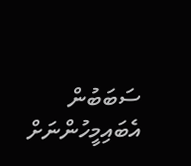ސަބަބުން އެބައިމީހުންނަށް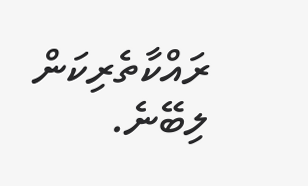ރައްކާތެރިކަން ލިބޭނެ.